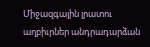Միջազգային լրատու աղբիւրներ անդրադարձան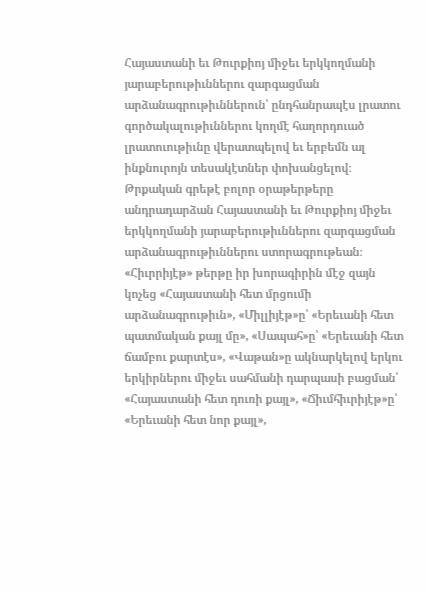Հայաստանի եւ Թուրքիոյ միջեւ երկկողմանի յարաբերութիւններու զարգացման արձանագրութիւններուն՝ ընդհանրապէս լրատու գործակալութիւններու կողմէ հաղորդուած լրատուութիւնը վերատպելով եւ երբեմն ալ ինքնուրոյն տեսակէտներ փոխանցելով։
Թրքական գրեթէ բոլոր օրաթերթերը անդրադարձան Հայաստանի եւ Թուրքիոյ միջեւ երկկողմանի յարաբերութիւններու զարգացման արձանագրութիւններու ստորագրութեան։ «Հիւրրիյէթ» թերթը իր խորագիրին մէջ զայն կոչեց «Հայաստանի հետ մրցումի արձանագրութիւն», «Միլլիյէթ»ը՝ «Երեւանի հետ պատմական քայլ մը», «Սապահ»ը՝ «Երեւանի հետ ճամբու քարտէս», «Վաթան»ը ակնարկելով երկու երկիրներու միջեւ սահմանի դարպասի բացման՝ «Հայաստանի հետ դուռի քայլ», «Ճիւմհիւրիյէթ»ը՝ «Երեւանի հետ նոր քայլ»,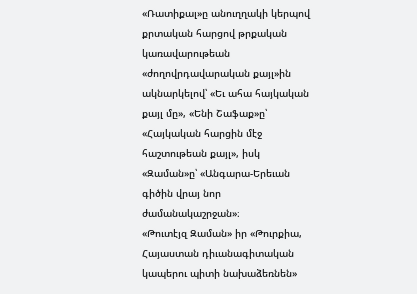«Ռատիքալ»ը անուղղակի կերպով քրտական հարցով թրքական կառավարութեան «ժողովրդավարական քայլ»ին ակնարկելով՝ «Եւ ահա հայկական քայլ մը», «Ենի Շաֆաք»ը՝ «Հայկական հարցին մէջ հաշտութեան քայլ», իսկ «Զաման»ը՝ «Անգարա-Երեւան գիծին վրայ նոր ժամանակաշրջան»։
«Թուտէյզ Զաման» իր «Թուրքիա, Հայաստան դիւանագիտական կապերու պիտի նախաձեռնեն»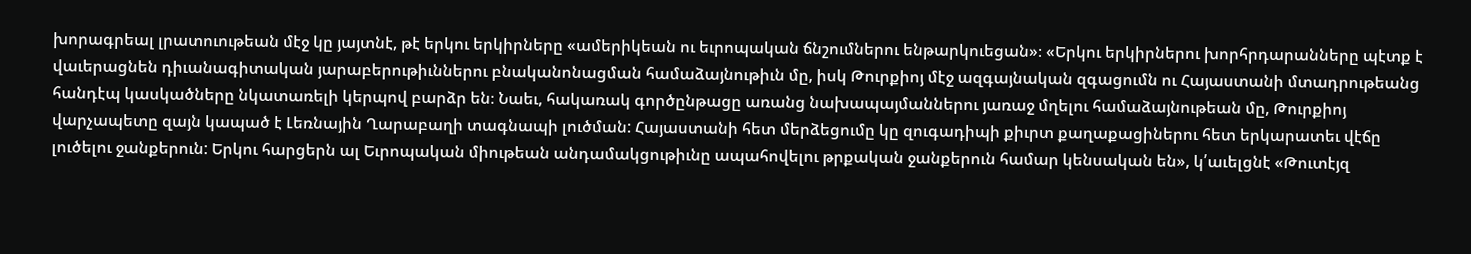խորագրեալ լրատուութեան մէջ կը յայտնէ, թէ երկու երկիրները «ամերիկեան ու եւրոպական ճնշումներու ենթարկուեցան»։ «Երկու երկիրներու խորհրդարանները պէտք է վաւերացնեն դիւանագիտական յարաբերութիւններու բնականոնացման համաձայնութիւն մը, իսկ Թուրքիոյ մէջ ազգայնական զգացումն ու Հայաստանի մտադրութեանց հանդէպ կասկածները նկատառելի կերպով բարձր են։ Նաեւ, հակառակ գործընթացը առանց նախապայմաններու յառաջ մղելու համաձայնութեան մը, Թուրքիոյ վարչապետը զայն կապած է Լեռնային Ղարաբաղի տագնապի լուծման: Հայաստանի հետ մերձեցումը կը զուգադիպի քիւրտ քաղաքացիներու հետ երկարատեւ վէճը լուծելու ջանքերուն: Երկու հարցերն ալ Եւրոպական միութեան անդամակցութիւնը ապահովելու թրքական ջանքերուն համար կենսական են», կ՛աւելցնէ «Թուտէյզ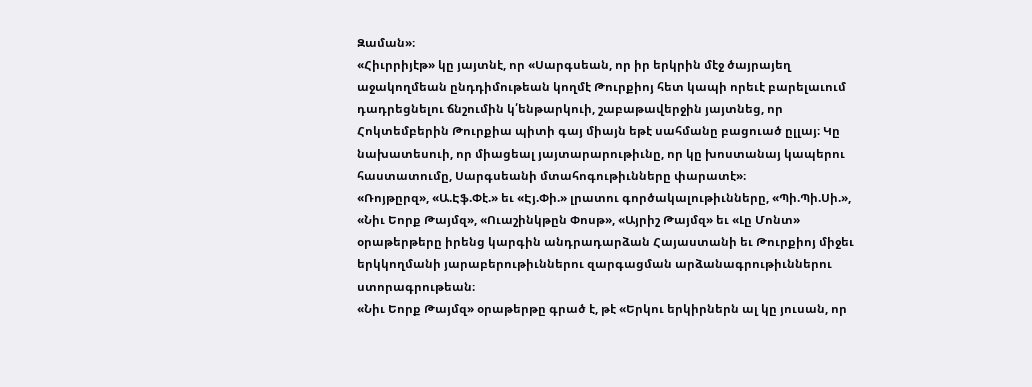Զաման»։
«Հիւրրիյէթ» կը յայտնէ, որ «Սարգսեան, որ իր երկրին մէջ ծայրայեղ աջակողմեան ընդդիմութեան կողմէ Թուրքիոյ հետ կապի որեւէ բարելաւում դադրեցնելու ճնշումին կ՛ենթարկուի, շաբաթավերջին յայտնեց, որ Հոկտեմբերին Թուրքիա պիտի գայ միայն եթէ սահմանը բացուած ըլլայ։ Կը նախատեսուի, որ միացեալ յայտարարութիւնը, որ կը խոստանայ կապերու հաստատումը, Սարգսեանի մտահոգութիւնները փարատէ»։
«Ռոյթըրզ», «Ա.Էֆ.Փէ.» եւ «Էյ.Փի.» լրատու գործակալութիւնները, «Պի.Պի.Սի.», «Նիւ Եորք Թայմզ», «Ուաշինկթըն Փոսթ», «Այրիշ Թայմզ» եւ «Լը Մոնտ» օրաթերթերը իրենց կարգին անդրադարձան Հայաստանի եւ Թուրքիոյ միջեւ երկկողմանի յարաբերութիւններու զարգացման արձանագրութիւններու ստորագրութեան։
«Նիւ Եորք Թայմզ» օրաթերթը գրած է, թէ «Երկու երկիրներն ալ կը յուսան, որ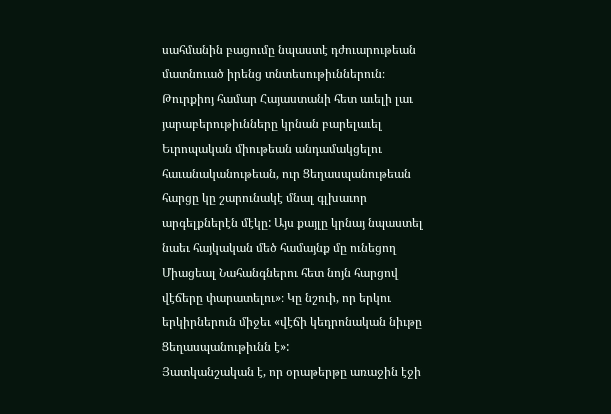սահմանին բացումը նպաստէ դժուարութեան մատնուած իրենց տնտեսութիւններուն։ Թուրքիոյ համար Հայաստանի հետ աւելի լաւ յարաբերութիւնները կրնան բարելաւել Եւրոպական միութեան անդամակցելու հաւանականութեան, ուր Ցեղասպանութեան հարցը կը շարունակէ մնալ գլխաւոր արգելքներէն մէկը: Այս քայլը կրնայ նպաստել նաեւ հայկական մեծ համայնք մը ունեցող Միացեալ Նահանգներու հետ նոյն հարցով վէճերը փարատելու»։ Կը նշուի, որ երկու երկիրներուն միջեւ «վէճի կեդրոնական նիւթը Ցեղասպանութիւնն է»:
Յատկանշական է, որ օրաթերթը առաջին էջի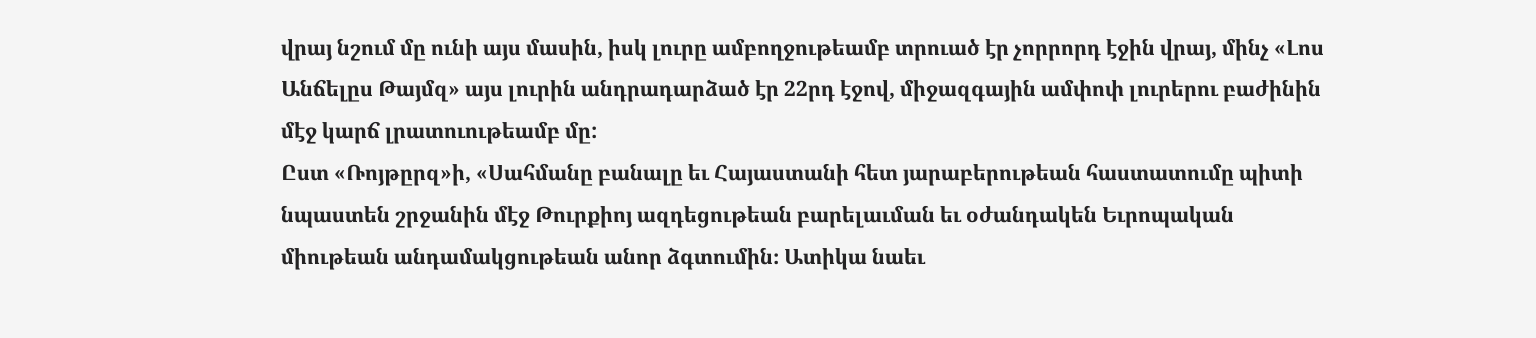վրայ նշում մը ունի այս մասին, իսկ լուրը ամբողջութեամբ տրուած էր չորրորդ էջին վրայ, մինչ «Լոս Անճելըս Թայմզ» այս լուրին անդրադարձած էր 22րդ էջով, միջազգային ամփոփ լուրերու բաժինին մէջ կարճ լրատուութեամբ մը:
Ըստ «Ռոյթըրզ»ի, «Սահմանը բանալը եւ Հայաստանի հետ յարաբերութեան հաստատումը պիտի նպաստեն շրջանին մէջ Թուրքիոյ ազդեցութեան բարելաւման եւ օժանդակեն Եւրոպական միութեան անդամակցութեան անոր ձգտումին։ Ատիկա նաեւ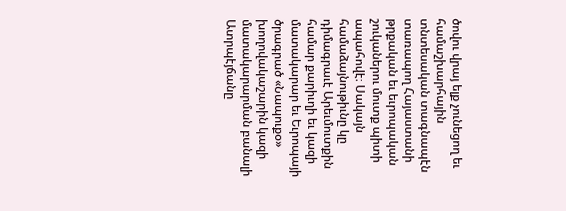ծովու վրայ ելք չունեցող եւ համաշխարհային տնտեսական տագնապէն տառապող Հայաստանի թրքական եւ եւրոպական շուկաներու մուտք պիտի ապահովէ։ Սակայն համաձայնութիւնը կը դիմագրաւէ Արեւմուտքին համար քարիւղի եւ կազի մատակարար եւ Եւրոպայի ծրագրած «Նապուքօ» խողովակաշարին կազի մատակարարման բանալի Ատրպէյճանը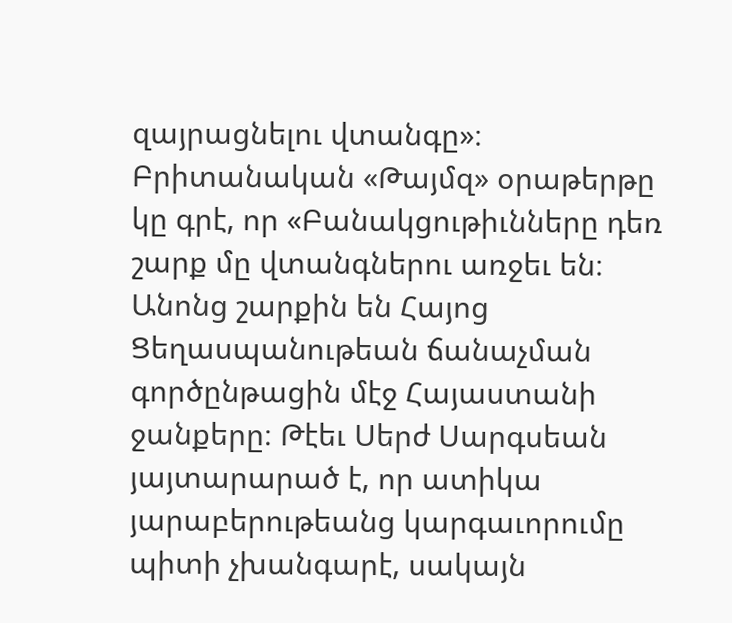զայրացնելու վտանգը»։
Բրիտանական «Թայմզ» օրաթերթը կը գրէ, որ «Բանակցութիւնները դեռ շարք մը վտանգներու առջեւ են։ Անոնց շարքին են Հայոց Ցեղասպանութեան ճանաչման գործընթացին մէջ Հայաստանի ջանքերը։ Թէեւ Սերժ Սարգսեան յայտարարած է, որ ատիկա յարաբերութեանց կարգաւորումը պիտի չխանգարէ, սակայն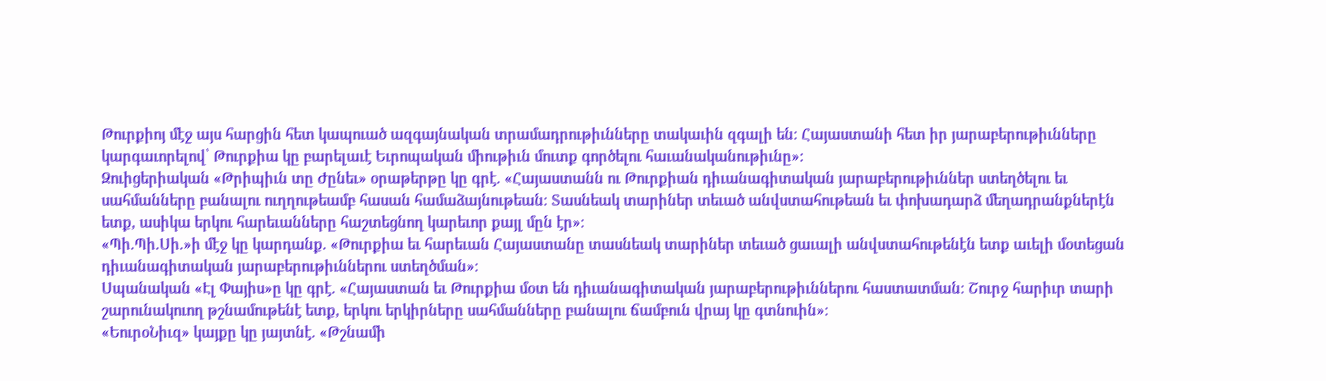Թուրքիոյ մէջ այս հարցին հետ կապուած ազգայնական տրամադրութիւնները տակաւին զգալի են։ Հայաստանի հետ իր յարաբերութիւնները կարգաւորելով՝ Թուրքիա կը բարելաւէ Եւրոպական միութիւն մուտք գործելու հաւանականութիւնը»:
Զուիցերիական «Թրիպիւն տը Ժընեւ» օրաթերթը կը գրէ. «Հայաստանն ու Թուրքիան դիւանագիտական յարաբերութիւններ ստեղծելու եւ սահմանները բանալու ուղղութեամբ հասան համաձայնութեան։ Տասնեակ տարիներ տեւած անվստահութեան եւ փոխադարձ մեղադրանքներէն ետք, ասիկա երկու հարեւանները հաշտեցնող կարեւոր քայլ մըն էր»։
«Պի.Պի.Սի.»ի մէջ կը կարդանք. «Թուրքիա եւ հարեւան Հայաստանը տասնեակ տարիներ տեւած ցաւալի անվստահութենէն ետք աւելի մօտեցան դիւանագիտական յարաբերութիւններու ստեղծման»։
Սպանական «Էլ Փայիս»ը կը գրէ. «Հայաստան եւ Թուրքիա մօտ են դիւանագիտական յարաբերութիւններու հաստատման։ Շուրջ հարիւր տարի շարունակուող թշնամութենէ ետք, երկու երկիրները սահմանները բանալու ճամբուն վրայ կը գտնուին»։
«ԵուրօՆիւզ» կայքը կը յայտնէ. «Թշնամի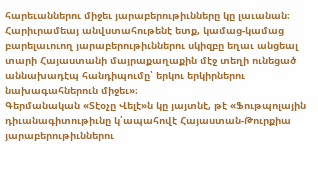հարեւաններու միջեւ յարաբերութիւնները կը լաւանան։ Հարիւրամեայ անվստահութենէ ետք, կամաց-կամաց բարելաւուող յարաբերութիւններու սկիզբը եղաւ անցեալ տարի Հայաստանի մայրաքաղաքին մէջ տեղի ունեցած աննախադէպ հանդիպումը՝ երկու երկիրներու նախագահներուն միջեւ»։
Գերմանական «Տէօչը Վելէ»ն կը յայտնէ, թէ «Ֆութպոլային դիւանագիտութիւնը կ՛ապահովէ Հայաստան-Թուրքիա յարաբերութիւններու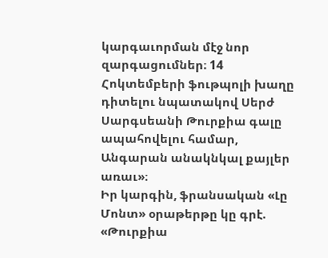կարգաւորման մէջ նոր զարգացումներ։ 14 Հոկտեմբերի ֆութպոլի խաղը դիտելու նպատակով Սերժ Սարգսեանի Թուրքիա գալը ապահովելու համար, Անգարան անակնկալ քայլեր առաւ»։
Իր կարգին, ֆրանսական «Լը Մոնտ» օրաթերթը կը գրէ. «Թուրքիա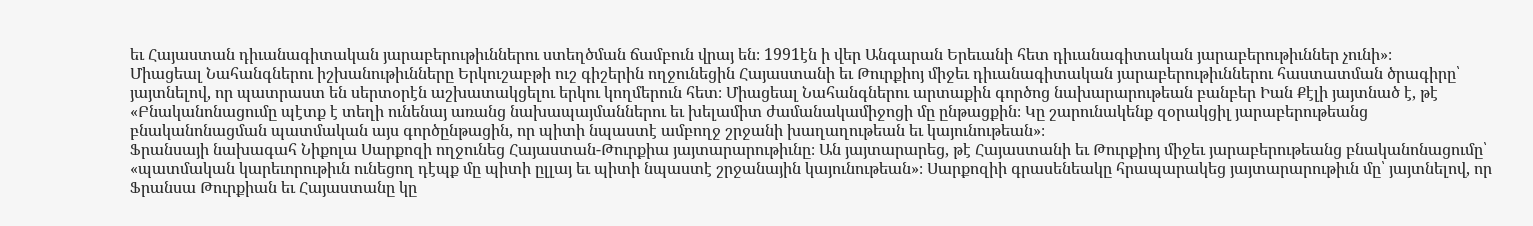եւ Հայաստան դիւանագիտական յարաբերութիւններու ստեղծման ճամբուն վրայ են։ 1991էն ի վեր Անգարան Երեւանի հետ դիւանագիտական յարաբերութիւններ չունի»։
Միացեալ Նահանգներու իշխանութիւնները Երկուշաբթի ուշ գիշերին ողջունեցին Հայաստանի եւ Թուրքիոյ միջեւ դիւանագիտական յարաբերութիւններու հաստատման ծրագիրը՝ յայտնելով, որ պատրաստ են սերտօրէն աշխատակցելու երկու կողմերուն հետ։ Միացեալ Նահանգներու արտաքին գործոց նախարարութեան բանբեր Իան Քէլի յայտնած է, թէ «Բնականոնացումը պէտք է տեղի ունենայ առանց նախապայմաններու եւ խելամիտ ժամանակամիջոցի մը ընթացքին։ Կը շարունակենք զօրակցիլ յարաբերութեանց բնականոնացման պատմական այս գործընթացին, որ պիտի նպաստէ ամբողջ շրջանի խաղաղութեան եւ կայունութեան»։
Ֆրանսայի նախագահ Նիքոլա Սարքոզի ողջունեց Հայաստան-Թուրքիա յայտարարութիւնը։ Ան յայտարարեց, թէ Հայաստանի եւ Թուրքիոյ միջեւ յարաբերութեանց բնականոնացումը՝ «պատմական կարեւորութիւն ունեցող դէպք մը պիտի ըլլայ եւ պիտի նպաստէ շրջանային կայունութեան»։ Սարքոզիի գրասենեակը հրապարակեց յայտարարութիւն մը՝ յայտնելով, որ Ֆրանսա Թուրքիան եւ Հայաստանը կը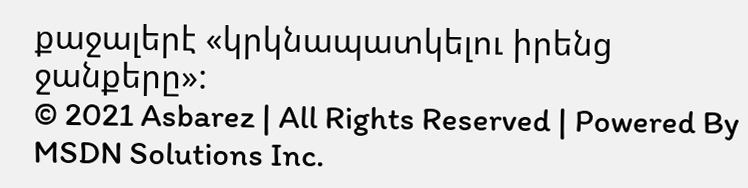քաջալերէ «կրկնապատկելու իրենց ջանքերը»:
© 2021 Asbarez | All Rights Reserved | Powered By MSDN Solutions Inc.